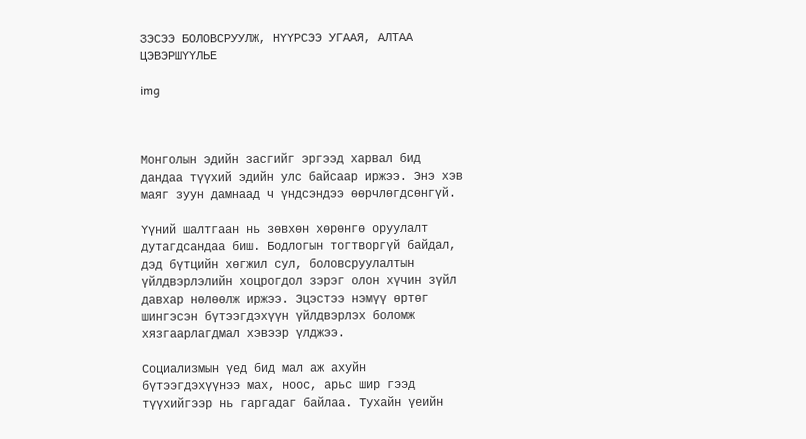ЗЭСЭЭ БОЛОВСРУУЛЖ, НҮҮРСЭЭ УГААЯ, АЛТАА ЦЭВЭРШҮҮЛЬЕ

img



Монголын эдийн засгийг эргээд харвал бид дандаа түүхий эдийн улс байсаар иржээ. Энэ хэв маяг зуун дамнаад ч үндсэндээ өөрчлөгдсөнгүй.

Үүний шалтгаан нь зөвхөн хөрөнгө оруулалт дутагдсандаа биш. Бодлогын тогтворгүй байдал, дэд бүтцийн хөгжил сул, боловсруулалтын үйлдвэрлэлийн хоцрогдол зэрэг олон хүчин зүйл давхар нөлөөлж иржээ. Эцэстээ нэмүү өртөг шингэсэн бүтээгдэхүүн үйлдвэрлэх боломж хязгаарлагдмал хэвээр үлджээ.

Социализмын үед бид мал аж ахуйн бүтээгдэхүүнээ мах, ноос, арьс шир гээд түүхийгээр нь гаргадаг байлаа. Тухайн үеийн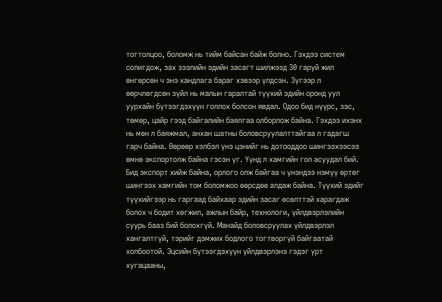тогтолцоо, боломж нь тийм байсан байж болно. Гэхдээ систем солигдож, зах зээлийн эдийн засагт шилжээд 30 гаруй жил өнгөрсөн ч энэ хандлага бараг хэвээр үлдсэн. Зүгээр л өөрчлөгдсөн зүйл нь малын гаралтай түүхий эдийн оронд уул уурхайн бүтээгдэхүүн голлох болсон явдал. Одоо бид нүүрс, зэс, төмөр, цайр гээд байгалийн баялгаа олборлож байна. Гэхдээ ихэнх нь мөн л баяжмал, анхан шатны боловсруулалттайгаа л гадагш гарч байна. Өөрөөр хэлбэл үнэ цэнийг нь дотооддоо шингээхээсээ өмнө экспортолж байна гэсэн үг. Үүнд л хамгийн гол асуудал бий. Бид экспорт хийж байна, орлого олж байгаа ч үнэндээ нэмүү өртөг шингээх хамгийн том боломжоо өөрсдөө алдаж байна. Түүхий эдийг түүхийгээр нь гаргаад байхаар эдийн засаг өсөлттэй харагдаж болох ч бодит хөгжил, ажлын байр, технологи, үйлдвэрлэлийн суурь бааз бий болохгүй. Манайд боловсруулах үйлдвэрлэл хангалтгүй, тэрийг дэмжих бодлого тогтворгүй байгаатай холбоотой. Эцсийн бүтээгдэхүүн үйлдвэрлэнэ гэдэг урт хугацааны,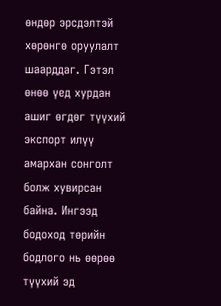өндөр эрсдэлтэй хөрөнгө оруулалт шаарддаг. Гэтэл өнөө үед хурдан ашиг өгдөг түүхий экспорт илүү амархан сонголт болж хувирсан байна. Ингээд бодоход төрийн бодлого нь өөрөө түүхий эд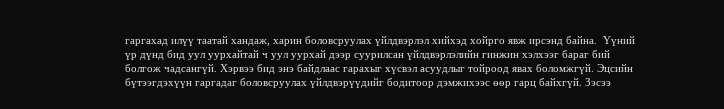гаргахад илүү таатай хандаж, харин боловсруулах үйлдвэрлэл хийхэд хойрго явж ирсэнд байна.  Үүний үр дүнд бид уул уурхайтай ч уул уурхай дээр суурилсан үйлдвэрлэлийн гинжин хэлхээг бараг бий болгож чадсангүй. Хэрвээ бид энэ байдлаас гарахыг хүсвэл асуудлыг тойроод явах боломжгүй. Эцсийн бүтээгдэхүүн гаргадаг боловсруулах үйлдвэрүүдийг бодитоор дэмжихээс өөр гарц байхгүй. Зэсээ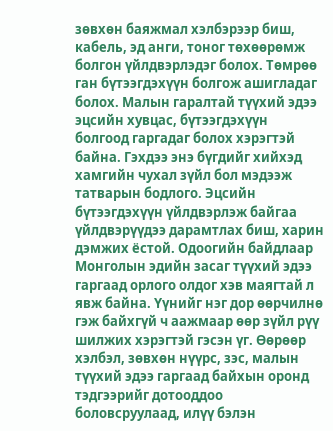зөвхөн баяжмал хэлбэрээр биш, кабель, эд анги, тоног төхөөрөмж болгон үйлдвэрлэдэг болох. Төмрөө ган бүтээгдэхүүн болгож ашигладаг болох. Малын гаралтай түүхий эдээ эцсийн хувцас, бүтээгдэхүүн болгоод гаргадаг болох хэрэгтэй байна. Гэхдээ энэ бүгдийг хийхэд хамгийн чухал зүйл бол мэдээж татварын бодлого. Эцсийн бүтээгдэхүүн үйлдвэрлэж байгаа үйлдвэрүүдээ дарамтлах биш, харин дэмжих ёстой. Одоогийн байдлаар Монголын эдийн засаг түүхий эдээ гаргаад орлого олдог хэв маягтай л явж байна. Үүнийг нэг дор өөрчилнө гэж байхгүй ч аажмаар өөр зүйл рүү шилжих хэрэгтэй гэсэн үг. Өөрөөр хэлбэл, зөвхөн нүүрс, зэс, малын түүхий эдээ гаргаад байхын оронд тэдгээрийг дотооддоо боловсруулаад, илүү бэлэн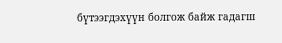бүтээгдэхүүн болгож байж гадагш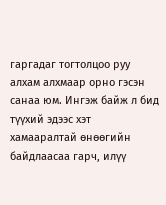гаргадаг тогтолцоо руу алхам алхмаар орно гэсэн санаа юм. Ингэж байж л бид түүхий эдээс хэт хамааралтай өнөөгийн байдлаасаа гарч, илүү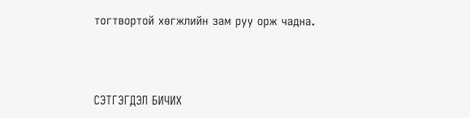тогтвортой хөгжлийн зам руу орж чадна.



СЭТГЭГДЭЛ БИЧИХ